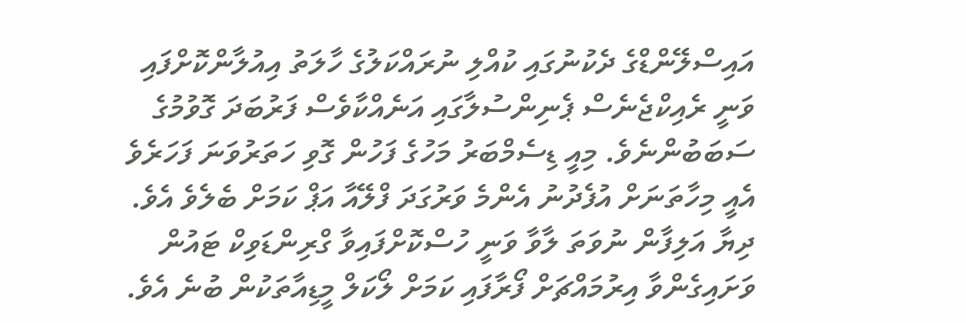އައިސްލޭންޑްގެ ދެކުނުގައި ކުއްލި ނުރައްކަލުގެ ހާލަތު އިއުލާންކޮށްފައި ވަނީ ރެއިކްޖެނެސް ޕެނިންސުލާގައި އަނެއްކާވެސް ފަރުބަދަ ގޮވުމުގެ ސަބަބުންނެވެ. މިއީ ޑިސެމްބަރު މަހުގެ ފަހުން ގޮވި ހަތަރުވަނަ ފަހަރެވެ
އެއީ މިހާތަނަށް އުފެދުނު އެންމެ ވަރުގަދަ ފްލޭއާ އަޕް ކަމަށް ބެލެވެ އެވެ. ދިޔާ އަލިފާން ނުވަތަ ލާވާ ވަނީ ހުސްކޮށްފައިވާ ގްރިންޑަވިކް ޓައުން ވަށައިގެންވާ އިރުމައްޗަށް ފޯރާފައި ކަމަށް ލޯކަލް މީޑިއާތަކުން ބުނެ އެވެ.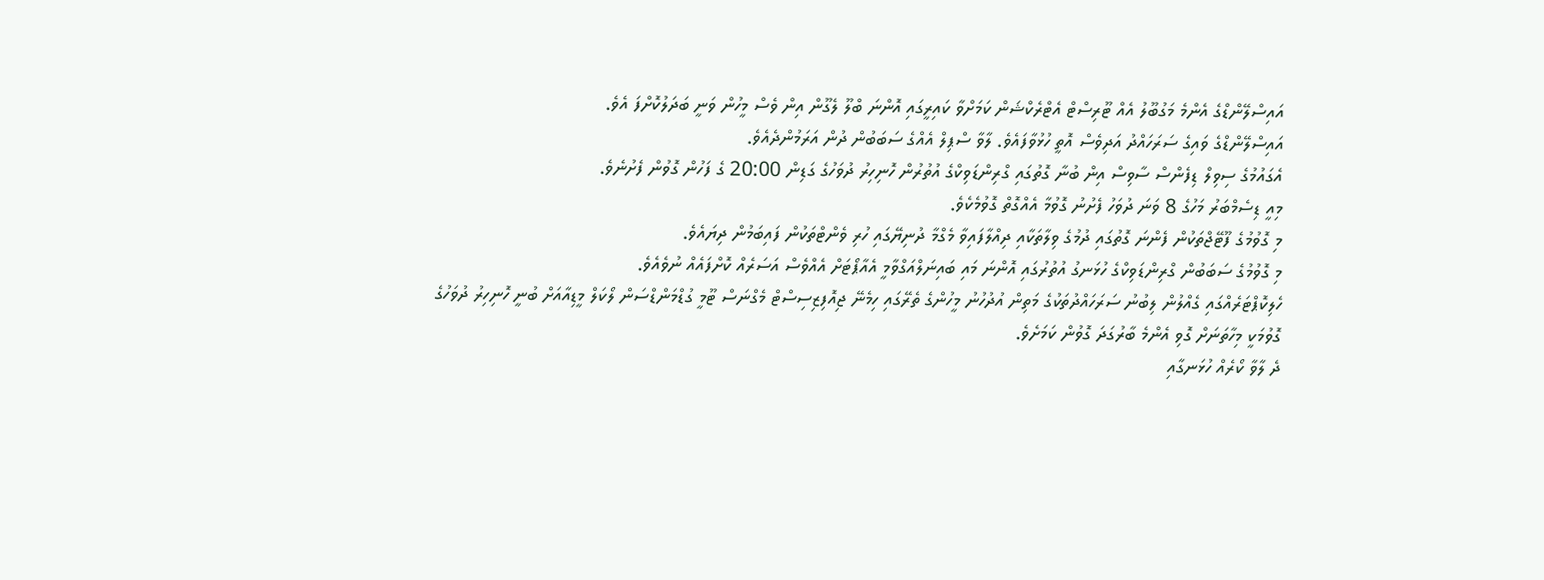އައިސްލޭންޑްގެ އެންމެ މަގުބޫލު އެއް ޓޫރިސްޓް އެޓްރެކްޝަން ކަމަށްވާ ކައިރީގައި އޮންނަ ބްލޫ ލެގޫން އިން ވެސް މީހުން ވަނީ ބަދަލުކޮށްފަ އެވެ.
އައިސްލޭންޑްގެ ވައިގެ ސަރަހައްދު އަދިވެސް އޮތީ ހުޅުވާފައެވެ. ލާވާ ސްޕިލް އެއްގެ ސަބަބުން ދުން އަރަމުންދެއެވެ.
އެގައުމުގެ ސިވިލް ޑިފެންސް ސާވިސް އިން ބުނާ ގޮތުގައި ގްރިންޑަވިކްގެ އުތުރުން ހޮނިހިރު ދުވަހުގެ ގަޑިން 20:00 ގެ ފަހުން ގޮވުން ފެށުނެވެ.
މިއީ ޑިސެމްބަރު މަހުގެ 8 ވަނަ ދުވަހު ފެށުނު ގޮވުމާ އެއްގޮތް ގޮވުމެކެވެ.
މި ގޮވުމުގެ ފޫޓޭޖްތަކުން ފެންނަ ގޮތުގައި ދުމުގެ ވިލާތަކާއި ދިއްލާފައިވާ މެގްމާ ދުނިޔޭގައި ހުރި ވެންޓްތަކުން ފައިބަމުން ދިޔައެވެ.
މި ގޮވުމުގެ ސަބަބުން ގްރިންޑަވިކްގެ ހުޅަނގު އުތުރުގައި އޮންނަ މައި ބައިނަލްއަގްވާމީ އެއާޕޯޓަށް އެއްވެސް އަސަރެއް ކޮށްފައެއް ނުވެއެވެ.
ހެލިކޮޕްޓަރެއްގައި ގެއްލުން ލިބުނު ސަރަހައްދުތަކުގެ މަތިން އުދުހުނު މީހުންގެ ތެރޭގައި ހިމެނޭ ޖިއޮފިޒިސިސްޓް މެގްނަސް ޓޫމީ ގުޑްމަންޑްސަން ލޯކަލް މީޑިއާއަށް ބުނީ ހޮނިހިރު ދުވަހުގެ ގޮވުމަކީ މިހާތަނަށް ގޮވި އެންމެ ބާރުގަދަ ގޮވުން ކަމަށެވެ.
ދެ ލާވާ ކޯރެއް ހުޅަނގާއި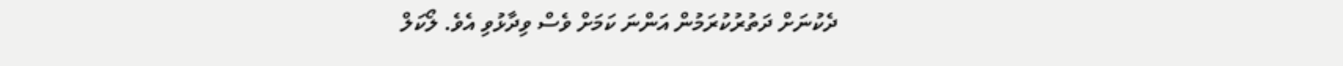ދެކުނަށް ދަތުރުކުރަމުން އަންނަ ކަމަށް ވެސް ވިދާޅުވި އެވެ. ލޯކަލް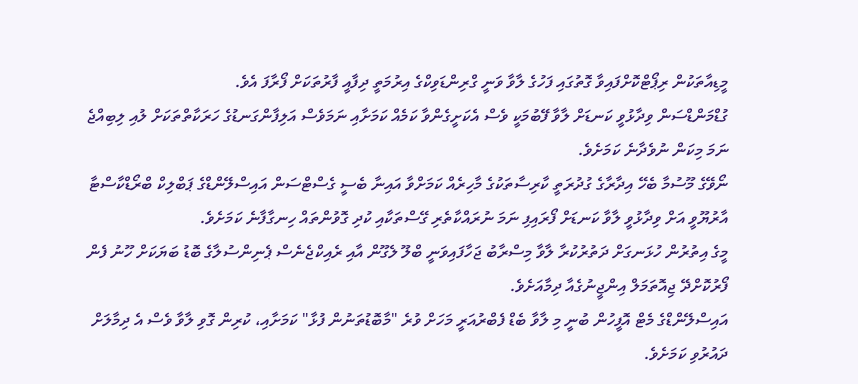މީޑިއާތަކުން ރިޕޯޓްކޮށްފައިވާ ގޮތުގައި ފަހުގެ ލާވާ ވަނީ ގްރިންޑަވިކްގެ އިރުމަތީ ދިފާއީ ފާރުތަކަށް ފޯރާފަ އެވެ.
ގުޑްމަންޑްސަން ވިދާޅުވީ ކަނޑަށް ލާވާ ފޭބުމަކީ ވެސް އެކަށީގެންވާ ކަމެއް ކަމަށާއި ނަމަވެސް އަލިފާންގަނޑުގެ ހަރަކާތްތަކަށް ލުއި ލިބިއްޖެ ނަމަ މިކަން ނުވެދާނެ ކަމަށެވެ.
ނޯވޭގެ މޫސުމާ ބެހޭ އިދާރާގެ ގުދުރަތީ ކާރިސާތަކުގެ މާހިރެއް ކަމަށްވާ އައިނާ ބެސީ ގެސްޓްސަން އައިސްލޭންޑްގެ ޕަބްލިކް ބްރޯޑްކާސްޓާ އާރުޔޫވީ އަށް ވިދާޅުވީ ލާވާ ކަނޑަށް ފޯރައިފި ނަމަ ނުރައްކާތެރި ގޭސްތަކާއި ކުދި ގޮވުންތައް ހިނގާފާނެ ކަމަށެވެ.
މީގެ އިތުރުން ހުޅަނގަށް ދަތުރުކުރާ ލާވާ މިސްރާބު ޖަހާފައިވަނީ ބްލޫ ލެގޫން އާއި ރެއިކްޖެނެސް ޕެނިންސުލާގެ ބޮޑު ބަޔަކަށް ހޫނު ފެން ފޯރުކޮށްދޭ ޖިއޮތަމަލް އިންޖީނުގެއާ ދިމާއަށެވެ.
އައިސްލޭންޑްގެ މެޓް އޮފީހުން ބުނީ މި ލާވާ ބެޑް ފެބްރުއަރީ މަހަށް ވުރެ "މާބޮޑުތަނުން ފުޅާ" ކަމަށާއި، ކުރިން ގޮވި ލާވާ ވެސް އެ ދިމާލަށް ދައުރުވި ކަމަށެވެ.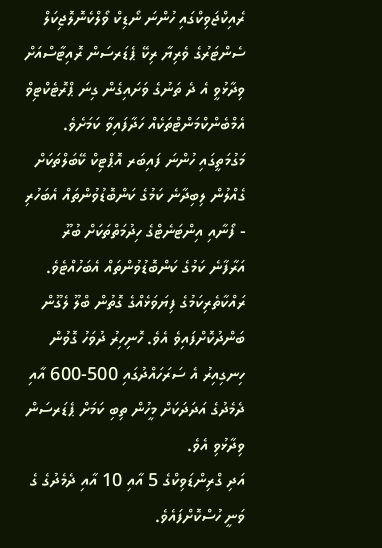ރެއިކްޖަވިކްގައި ހުންނަ ނޯޑިކް ވޯލްކެނޮލޮޖިކަލް ސެންޓަރުގެ ވެރިޔާ ރިކޭ ޕެޑަރސަން ރޮއިޓާސްއަށް ވިދާޅުވީ އެ ދެ ތަނުގެ ވަށައިގެން ގިނަ ޕްރޮޓެކްޓިވް އެމްބެންކްމަންޓްތަކެއް ހަދާފައިވާ ކަމަށެވެ.
މަގުމަތީގައި ހުންނަ ފައިބަރ އޮޕްޓިކް ކޭބަލްތަކަށް ގެއްލުން ލިބިދާނެ ކަމުގެ ކަންބޮޑުވުންތައް އެބަހުރި - ފޯނާއި އިންޓަނެޓްގެ ހިދުމަތްތަކަށް ބުރޫ އަރާފާނެ ކަމުގެ ކަންބޮޑުވުންތައް އެބަހުއްޓެވެ.
ރައްކާތެރިކަމުގެ ފިޔަވަޅެއްގެ ގޮތުން ބްލޫ ލެގޫން ބަންދުކޮށްފައިވެ އެވެ. ހޮނިހިރު ދުވަހު ގޮވުން ހިނގިއިރު އެ ސަރަހައްދުގައި 500-600 އާއި ދެމެދުގެ އަދަދަކަށް މީހުން ތިބި ކަމަށް ޕެޑަރސަން ވިދާޅުވި އެވެ.
އަދި ގްރިންޑަވިކްގެ 5 އާއި 10 އާއި ދެމެދުގެ ގެ ވަނީ ހުސްކޮށްފައެވެ.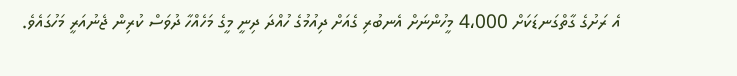އެ ރަށުގެ ގާތްގަނޑަކަށް 4،000 މީހުންނަށް އެނބުރި ގެއަށް ދިއުމުގެ ހުއްދަ ދިނީ މީގެ މަހެއްހާ ދުވަސް ކުރިން ޖެނުއަރީ މަހުގައެވެ.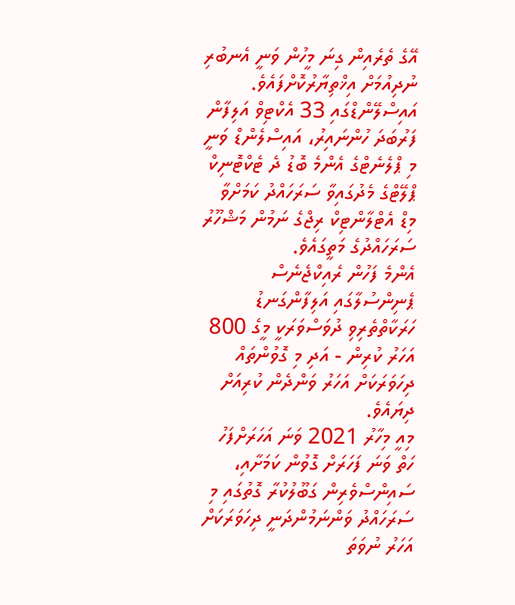އޭގެ ތެރެއިން ގިނަ މީހުން ވަނީ އެނބުރި ނުދިއުމަށް އިޚްތިޔާރުކޮށްފައެވެ.
އައިސްލޭންޑްގައި 33 އެކްޓިވް އަލިފާން ފަރުބަދަ ހުންނައިރު، އައިސްލެންޑް ވަނީ މި ޕްލެނެޓްގެ އެންމެ ބޮޑު ދެ ޓެކްޓޮނިކް ޕްލޭޓްގެ މެދުގައިވާ ސަރަހައްދު ކަމަށްވާ މިޑް އެޓްލާންޓިކް ރިޖްގެ ނަމުން މަޝްހޫރު ސަރަހައްދުގެ މަތީގައެވެ.
އެންމެ ފަހުން ރެއިކްޖެނެސް ޕެނިންސުލާގައި އަލިފާންގަނޑު ހަރަކާތްތެރިވި ދުވަސްވަރަކީ މީގެ 800 އަހަރު ކުރިން - އަދި މި ގޮވުންތައް ދިހަވަރަކަށް އަހަރު ވަންދެން ކުރިއަށް ދިޔައެވެ.
މިއީ މިހާރު 2021 ވަނަ އަހަރަށްފަހު ހަތް ވަނަ ފަހަރަށް ގޮވުން ކަމަށާއި، ސައިންސްވެރިން ގަބޫލުކުރާ ގޮތުގައި މި ސަރަހައްދު ވަންނަމުންދަނީ ދިހަވަރަކަށް އަހަރު ނުވަތަ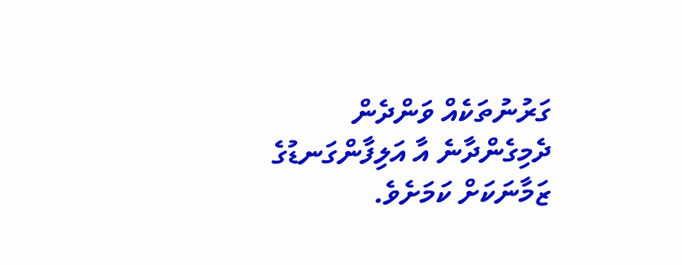ގަރުނުތަކެއް ވަންދެން ދެމިގެންދާނެ އާ އަލިފާންގަނޑުގެ ޒަމާނަކަށް ކަމަށެވެ.